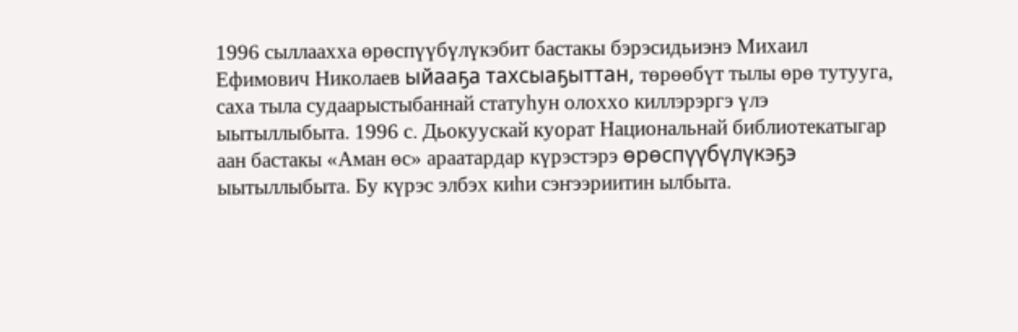1996 сыллаахха өрөспүүбүлүкэбит бастакы бэрэсидьиэнэ Михаил Ефимович Николаев ыйааҕа тахсыаҕыттан, төрөөбүт тылы өрө тутууга, саха тыла судаарыстыбаннай статуһун олоххо киллэрэргэ үлэ ыытыллыбыта. 1996 с. Дьокуускай куорат Национальнай библиотекатыгар аан бастакы «Аман өс» араатардар күрэстэрэ өрөспүүбүлүкэҕэ ыытыллыбыта. Бу күрэс элбэх киһи сэҥээриитин ылбыта.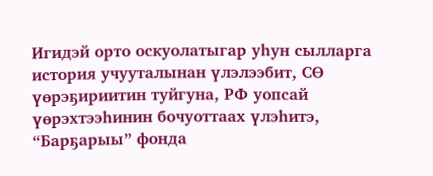Игидэй орто оскуолатыгар уһун сылларга история учууталынан үлэлээбит, СӨ үөрэҕириитин туйгуна, РФ уопсай үөрэхтээһинин бочуоттаах үлэһитэ, “Барҕарыы” фонда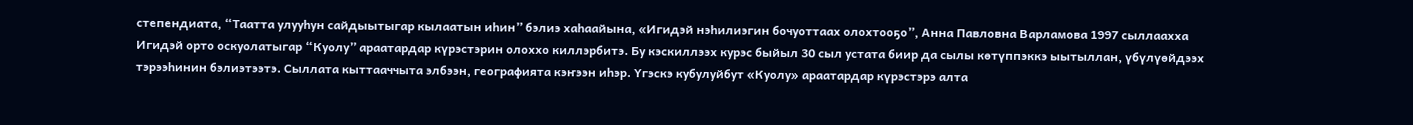степендиата, “Таатта улууһун сайдыытыгар кылаатын иһин” бэлиэ хаһаайына, «Игидэй нэһилиэгин бочуоттаах олохтооҕо”, Анна Павловна Варламова 1997 сыллаахха Игидэй орто оскуолатыгар “Куолу” араатардар күрэстэрин олоххо киллэрбитэ. Бу кэскиллээх курэс быйыл 30 сыл устата биир да сылы көтүппэккэ ыытыллан, үбүлүөйдээх тэрээһинин бэлиэтээтэ. Сыллата кыттааччыта элбээн, географията кэҥээн иһэр. Үгэскэ кубулуйбут «Куолу» араатардар күрэстэрэ алта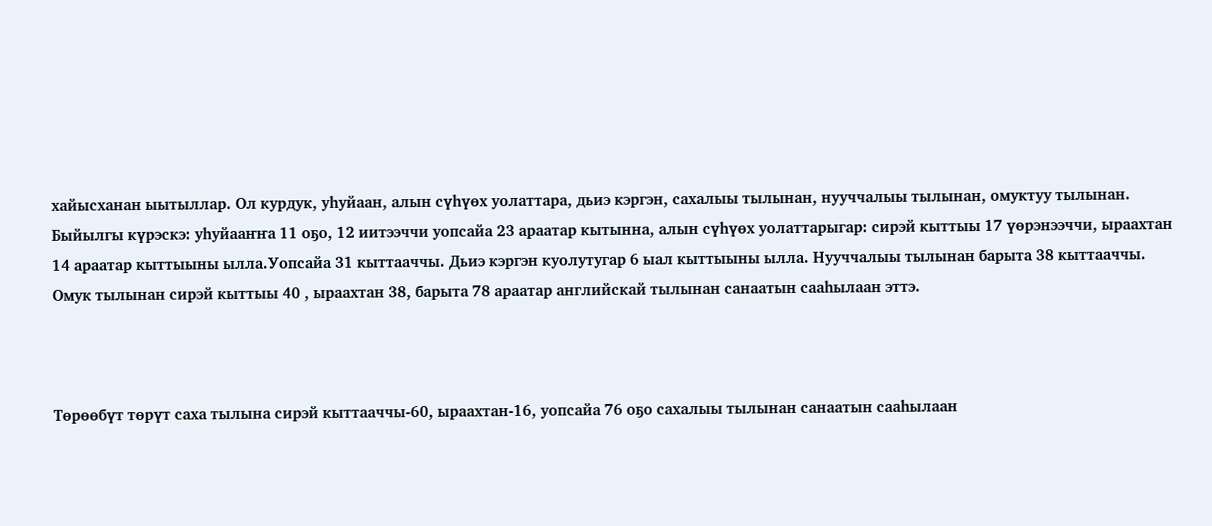хайысханан ыытыллар. Ол курдук, уһуйаан, алын сүһүөх уолаттара, дьиэ кэргэн, сахалыы тылынан, нууччалыы тылынан, омуктуу тылынан. Быйылгы күрэскэ: уһуйааҥҥа 11 оҕо, 12 иитээччи уопсайа 23 араатар кытынна, алын сүһүөх уолаттарыгар: сирэй кыттыы 17 үөрэнээччи, ыраахтан 14 араатар кыттыыны ылла.Уопсайа 31 кыттааччы. Дьиэ кэргэн куолутугар 6 ыал кыттыыны ылла. Нууччалыы тылынан барыта 38 кыттааччы. Омук тылынан сирэй кыттыы 40 , ыраахтан 38, барыта 78 араатар английскай тылынан санаатын сааһылаан эттэ.



Төрөөбүт төрүт саха тылына сирэй кыттааччы-60, ыраахтан-16, уопсайа 76 оҕо сахалыы тылынан санаатын сааһылаан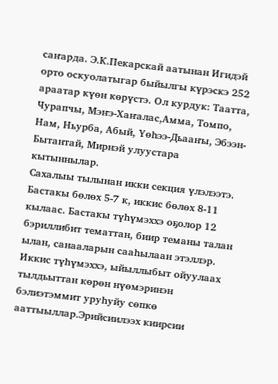саҥарда. Э.К.Пекарскай аатынан Игидэй орто оскуолатыгар быйылгы күрэскэ 252 араатар күөн көрүстэ. Ол курдук: Таатта, Чурапчы, Мэҥэ-Хаҥалас,Амма, Томпо, Нам, Ньурба, Абый, Үөһээ-Дьааҥы, Эбээн-Бытантай, Мирнэй улуустара кытыннылар.
Сахалыы тылынан икки секция үлэлээтэ. Бастакы бөлөх 5-7 к, иккис бөлөх 8-11 кылаас. Бастакы түһүмэххэ оҕолор 12 бэриллибит тематтан, биир теманы талан ылан, санааларын сааһылаан этэллэр. Иккис түһүмэххэ, ыйыллыбыт ойуулаах тылдьыттан көрөн нүөмэринэн бэлиэтэммит уруһуйу сөпкө ааттыыллар.Эрийсиилээх киирсии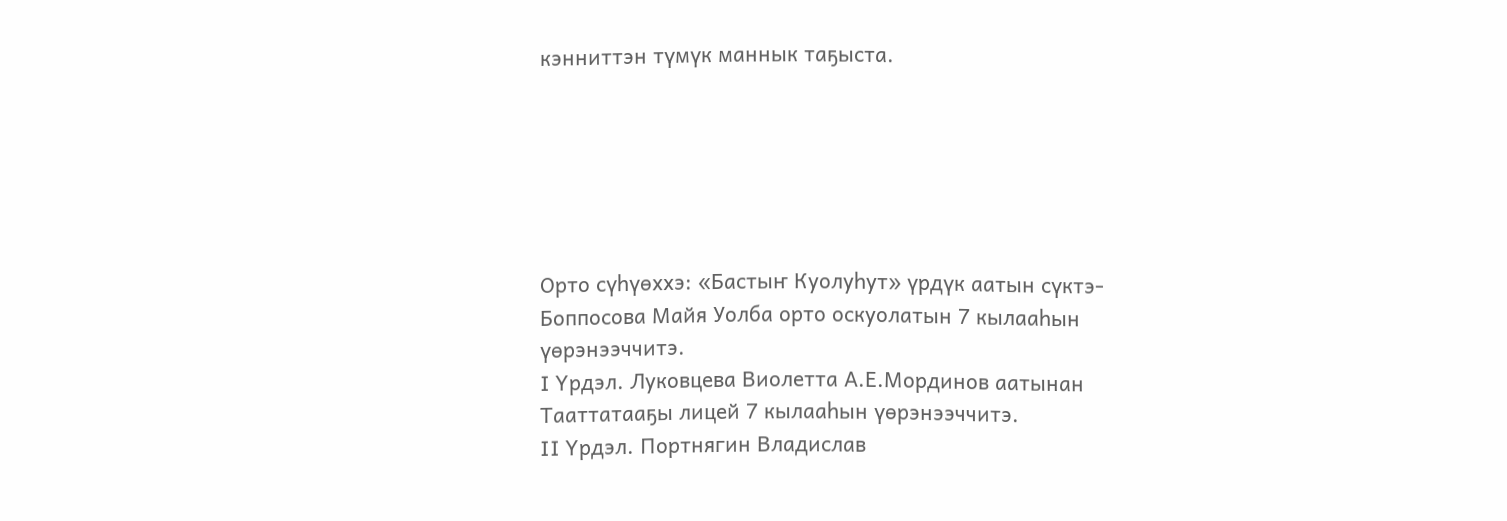кэнниттэн түмүк маннык таҕыста.






Орто сүһүөххэ: «Бастыҥ Куолуһут» үрдүк аатын сүктэ-Боппосова Майя Уолба орто оскуолатын 7 кылааһын үөрэнээччитэ.
I Үрдэл. Луковцева Виолетта А.Е.Мординов аатынан Тааттатааҕы лицей 7 кылааһын үөрэнээччитэ.
II Үрдэл. Портнягин Владислав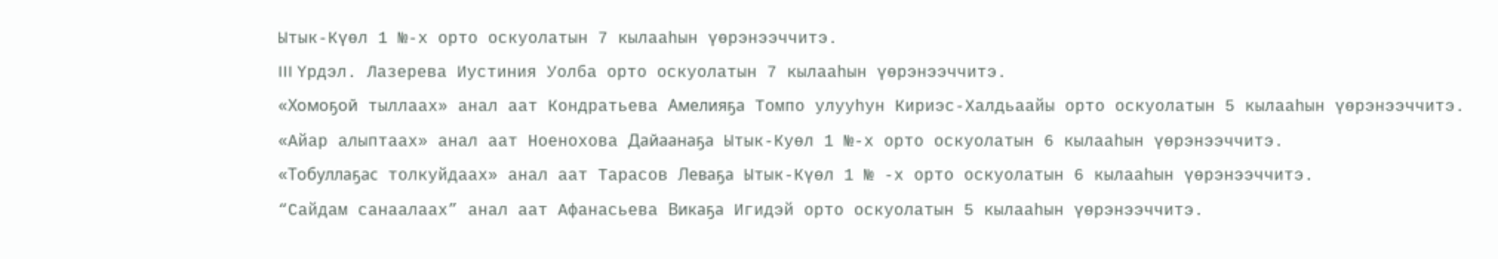Ытык-Күөл 1 №-х орто оскуолатын 7 кылааһын үөрэнээччитэ.
III Үрдэл. Лазерева Иустиния Уолба орто оскуолатын 7 кылааһын үөрэнээччитэ.
«Хомоҕой тыллаах» анал аат Кондратьева Амелияҕа Томпо улууһун Кириэс-Халдьаайы орто оскуолатын 5 кылааһын үөрэнээччитэ.
«Айар алыптаах» анал аат Ноенохова Дайаанаҕа Ытык-Куөл 1 №-х орто оскуолатын 6 кылааһын үөрэнээччитэ.
«Тобуллаҕас толкуйдаах» анал аат Тарасов Леваҕа Ытык-Күөл 1 № -х орто оскуолатын 6 кылааһын үөрэнээччитэ.
“Сайдам санаалаах” анал аат Афанасьева Викаҕа Игидэй орто оскуолатын 5 кылааһын үөрэнээччитэ.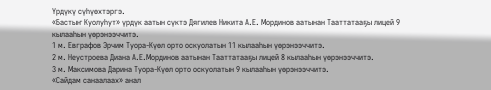Үрдүкү сүһүөхтэргэ.
«Бастыҥ Куолуһут» үрдүк аатын сүктэ Дягилев Никита А.Е. Мординов аатынан Тааттатааҕы лицей 9 кылааһын үөрэнээччитэ.
1 м. Евграфов Эрчим Туора-Күөл орто оскуолатын 11 кылааһын үөрэнээччитэ.
2 м. Неустроева Диана А.Е.Мординов аатынан Тааттатааҕы лицей 8 кылааһын үөрэнээччитэ.
3 м. Максимова Дарина Туора-Күөл орто оскуолатын 9 кылааһын үөрэнээччитэ.
«Сайдам санаалаах» анал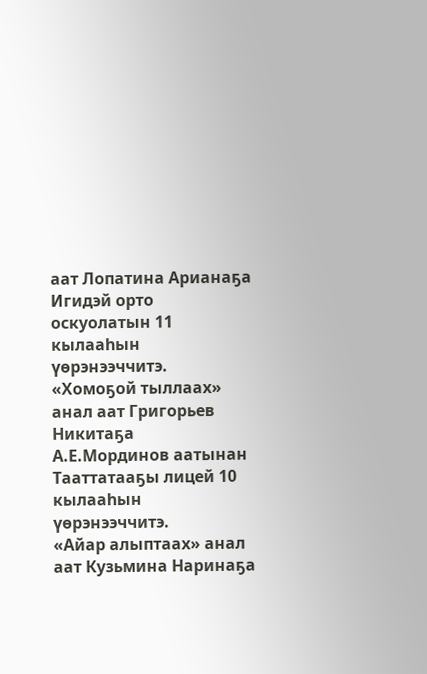аат Лопатина Арианаҕа Игидэй орто оскуолатын 11 кылааһын үөрэнээччитэ.
«Хомоҕой тыллаах» анал аат Григорьев Никитаҕа А.Е.Мординов аатынан Тааттатааҕы лицей 10 кылааһын үөрэнээччитэ.
«Айар алыптаах» анал аат Кузьмина Наринаҕа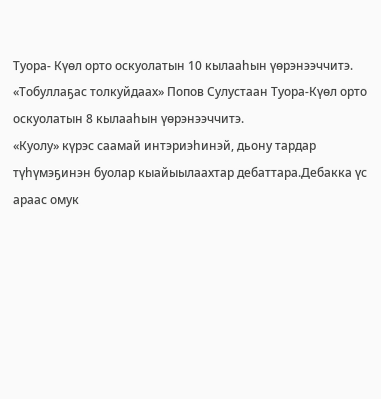Туора- Күөл орто оскуолатын 10 кылааһын үөрэнээччитэ.
«Тобуллаҕас толкуйдаах» Попов Сулустаан Туора-Күөл орто оскуолатын 8 кылааһын үөрэнээччитэ.
«Куолу» күрэс саамай интэриэһинэй, дьону тардар түһүмэҕинэн буолар кыайыылаахтар дебаттара.Дебакка үс араас омук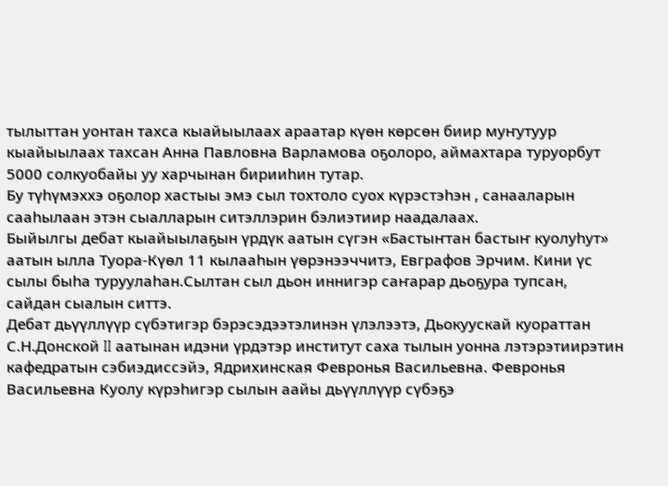тылыттан уонтан тахса кыайыылаах араатар күөн көрсөн биир муҥутуур кыайыылаах тахсан Анна Павловна Варламова оҕолоро, аймахтара туруорбут 5000 солкуобайы уу харчынан бирииһин тутар.
Бу түһүмэххэ оҕолор хастыы эмэ сыл тохтоло суох күрэстэһэн , санааларын сааһылаан этэн сыалларын ситэллэрин бэлиэтиир наадалаах.
Быйылгы дебат кыайыылаҕын үрдүк аатын сүгэн «Бастыҥтан бастыҥ куолуһут» аатын ылла Туора-Күөл 11 кылааһын үөрэнээччитэ, Евграфов Эрчим. Кини үс сылы быһа туруулаһан.Сылтан сыл дьон иннигэр саҥарар дьоҕура тупсан, сайдан сыалын ситтэ.
Дебат дьүүллүүр сүбэтигэр бэрэсэдээтэлинэн үлэлээтэ, Дьокуускай куораттан С.Н.Донской II аатынан идэни үрдэтэр институт саха тылын уонна лэтэрэтиирэтин кафедратын сэбиэдиссэйэ, Ядрихинская Февронья Васильевна. Февронья Васильевна Куолу күрэһигэр сылын аайы дьүүллүүр сүбэҕэ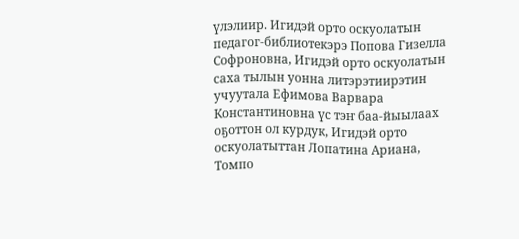үлэлиир. Игидэй орто оскуолатын педагог-библиотекэрэ Попова Гизелла Софроновна, Игидэй орто оскуолатын саха тылын уонна литэрэтиирэтин учуутала Ефимова Варвара Константиновна үс тэҥ баа-йыылаах оҕоттон ол курдук, Игидэй орто оскуолатыттан Лопатина Ариана, Томпо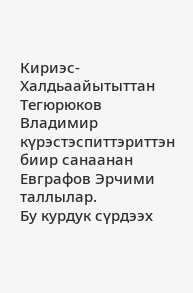Кириэс-Халдьаайытыттан Тегюрюков Владимир күрэстэспиттэриттэн биир санаанан Евграфов Эрчими таллылар.
Бу курдук сүрдээх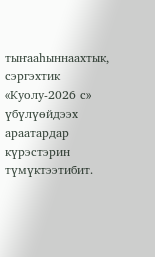тыҥааһыннаахтык, сэргэхтик «Куолу-2026 с» үбүлүөйдээх араатардар күрэстэрин түмүктээтибит.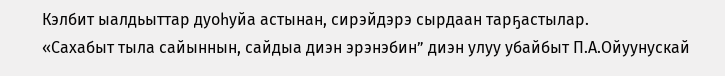Кэлбит ыалдьыттар дуоһуйа астынан, сирэйдэрэ сырдаан тарҕастылар.
«Сахабыт тыла сайыннын, сайдыа диэн эрэнэбин” диэн улуу убайбыт П.А.Ойуунускай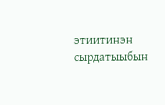этиитинэн сырдатыыбын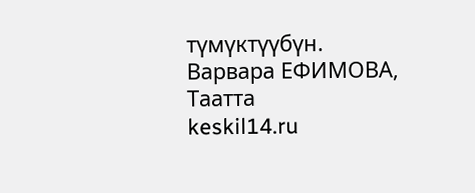түмүктүүбүн.
Варвара ЕФИМОВА,
Таатта
keskil14.ru